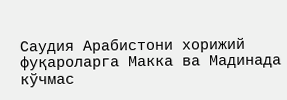Саудия Арабистони хорижий фуқароларга Макка ва Мадинада кўчмас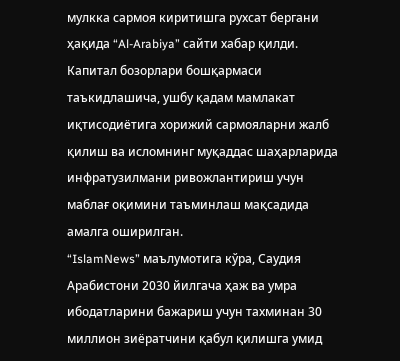мулкка сармоя киритишга рухсат бергани ҳақида “Al-Arabiya” сайти хабар қилди.
Капитал бозорлари бошқармаси таъкидлашича, ушбу қадам мамлакат иқтисодиётига хорижий сармояларни жалб қилиш ва исломнинг муқаддас шаҳарларида инфратузилмани ривожлантириш учун маблағ оқимини таъминлаш мақсадида амалга оширилган.
“IslamNews” маълумотига кўра, Саудия Арабистони 2030 йилгача ҳаж ва умра ибодатларини бажариш учун тахминан 30 миллион зиёратчини қабул қилишга умид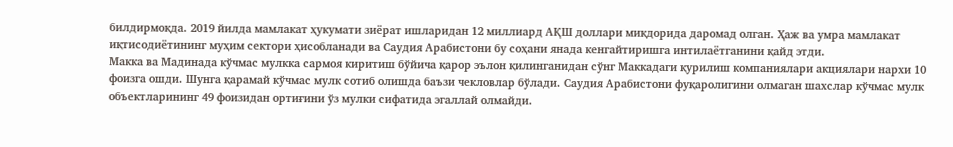билдирмоқда. 2019 йилда мамлакат ҳукумати зиёрат ишларидан 12 миллиард АҚШ доллари миқдорида даромад олган. Ҳаж ва умра мамлакат иқтисодиётининг муҳим сектори ҳисобланади ва Саудия Арабистони бу соҳани янада кенгайтиришга интилаётганини қайд этди.
Макка ва Мадинада кўчмас мулкка сармоя киритиш бўйича қарор эълон қилинганидан сўнг Маккадаги қурилиш компаниялари акциялари нархи 10 фоизга ошди. Шунга қарамай кўчмас мулк сотиб олишда баъзи чекловлар бўлади. Саудия Арабистони фуқаролигини олмаган шахслар кўчмас мулк объектларининг 49 фоизидан ортиғини ўз мулки сифатида эгаллай олмайди.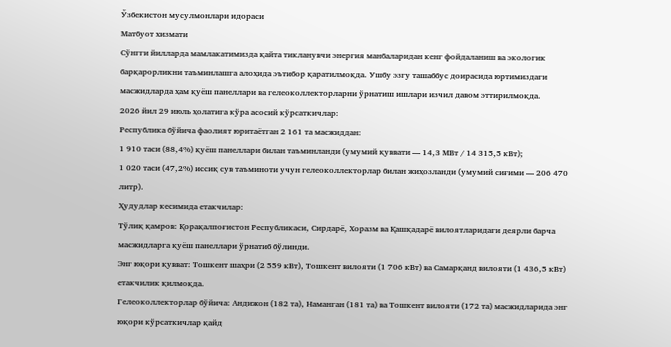Ўзбекистон мусулмонлари идораси
Матбуот хизмати
Сўнгги йилларда мамлакатимизда қайта тикланувчи энергия манбаларидан кенг фойдаланиш ва экологик барқарорликни таъминлашга алоҳида эътибор қаратилмоқда. Ушбу эзгу ташаббус доирасида юртимиздаги масжидларда ҳам қуёш панеллари ва гелеоколлекторларни ўрнатиш ишлари изчил давом эттирилмоқда.
2026 йил 29 июль ҳолатига кўра асосий кўрсаткичлар:
Республика бўйича фаолият юритаётган 2 161 та масжиддан:
1 910 таси (88,4%) қуёш панеллари билан таъминланди (умумий қуввати — 14,3 МВт / 14 315,5 кВт);
1 020 таси (47,2%) иссиқ сув таъминоти учун гелеоколлекторлар билан жиҳозланди (умумий сиғими — 206 470 литр).
Ҳудудлар кесимида етакчилар:
Тўлиқ қамров: Қорақалпоғистон Республикаси, Сирдарё, Хоразм ва Қашқадарё вилоятларидаги деярли барча масжидларга қуёш панеллари ўрнатиб бўлинди.
Энг юқори қувват: Тошкент шаҳри (2 559 кВт), Тошкент вилояти (1 706 кВт) ва Самарқанд вилояти (1 436,5 кВт) етакчилик қилмоқда.
Гелеоколлекторлар бўйича: Андижон (182 та), Наманган (181 та) ва Тошкент вилояти (172 та) масжидларида энг юқори кўрсаткичлар қайд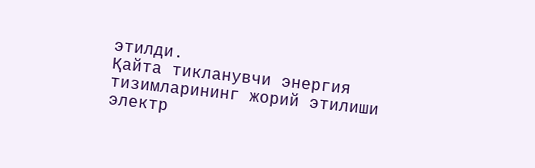этилди.
Қайта тикланувчи энергия тизимларининг жорий этилиши электр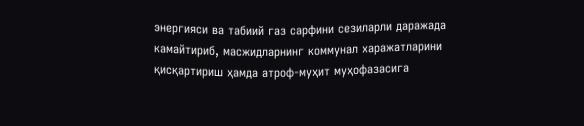энергияси ва табиий газ сарфини сезиларли даражада камайтириб, масжидларнинг коммунал харажатларини қисқартириш ҳамда атроф-муҳит муҳофазасига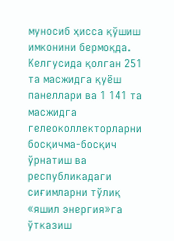муносиб ҳисса қўшиш имконини бермоқда.
Келгусида қолган 251 та масжидга қуёш панеллари ва 1 141 та масжидга гелеоколлекторларни босқичма-босқич ўрнатиш ва республикадаги сиғимларни тўлиқ «яшил энергия»га ўтказиш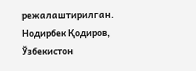режалаштирилган.
Нодирбек Қодиров,
Ўзбекистон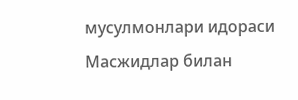мусулмонлари идораси
Масжидлар билан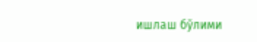ишлаш бўлими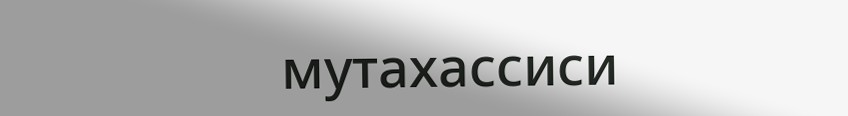мутахассиси